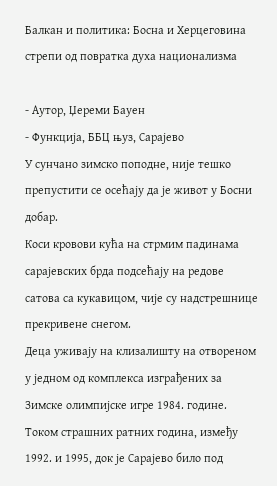Балкан и политика: Босна и Херцеговина стрепи од повратка духа национализма

- Аутор, Џереми Бауен
- Функција, ББЦ њуз, Сарајево
У сунчано зимско поподне, није тешко препустити се осећају да је живот у Босни добар.
Коси кровови кућа на стрмим падинама сарајевских брда подсећају на редове сатова са кукавицом, чије су надстрешнице прекривене снегом.
Деца уживају на клизалишту на отвореном у једном од комплекса изграђених за Зимске олимпијске игре 1984. године.
Током страшних ратних година, између 1992. и 1995, док је Сарајево било под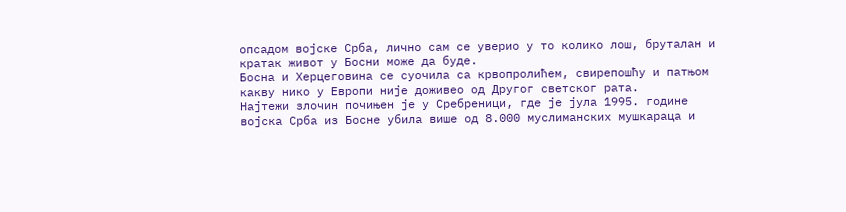опсадом војске Срба, лично сам се уверио у то колико лош, бруталан и кратак живот у Босни може да буде.
Босна и Херцеговина се суочила са крвопролићем, свирепошћу и патњом какву нико у Европи није доживео од Другог светског рата.
Најтежи злочин почињен је у Сребреници, где је јула 1995. године војска Срба из Босне убила више од 8.000 муслиманских мушкараца и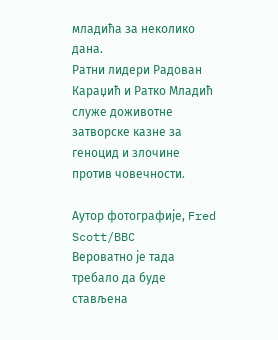младића за неколико дана.
Ратни лидери Радован Караџић и Ратко Младић служе доживотне затворске казне за геноцид и злочине против човечности.

Аутор фотографије, Fred Scott/BBC
Вероватно је тада требало да буде стављена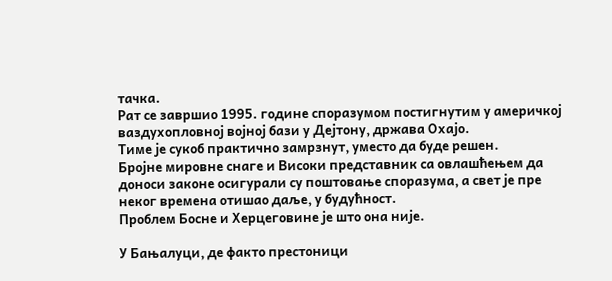тачка.
Рат се завршио 1995. године споразумом постигнутим у америчкој ваздухопловној војној бази у Дејтону, држава Охајо.
Тиме је сукоб практично замрзнут, уместо да буде решен.
Бројне мировне снаге и Високи представник са овлашћењем да доноси законе осигурали су поштовање споразума, а свет је пре неког времена отишао даље, у будућност.
Проблем Босне и Херцеговине је што она није.

У Бањалуци, де факто престоници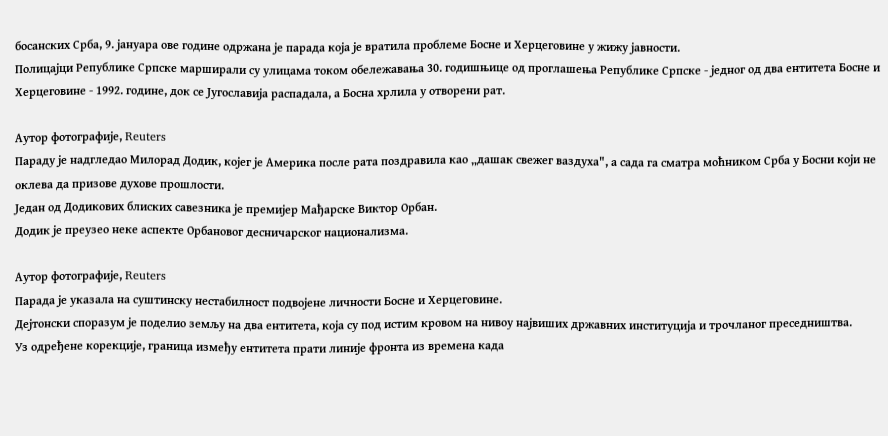босанских Срба, 9. јануара ове године одржана је парада која је вратила проблеме Босне и Херцеговине у жижу јавности.
Полицајци Републике Српске марширали су улицама током обележавања 30. годишњице од проглашења Републике Српске - једног од два ентитета Босне и Херцеговине - 1992. године, док се Југославија распадала, а Босна хрлила у отворени рат.

Аутор фотографије, Reuters
Параду је надгледао Милорад Додик, којег је Америка после рата поздравила као „дашак свежег ваздуха", а сада га сматра моћником Срба у Босни који не оклева да призове духове прошлости.
Један од Додикових блиских савезника је премијер Мађарске Виктор Орбан.
Додик је преузео неке аспекте Орбановог десничарског национализма.

Аутор фотографије, Reuters
Парада је указала на суштинску нестабилност подвојене личности Босне и Херцеговине.
Дејтонски споразум је поделио земљу на два ентитета, која су под истим кровом на нивоу највиших државних институција и трочланог преседништва.
Уз одређене корекције, граница између ентитета прати линије фронта из времена када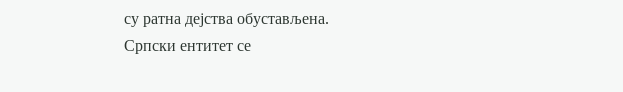су ратна дејства обустављена.
Српски ентитет се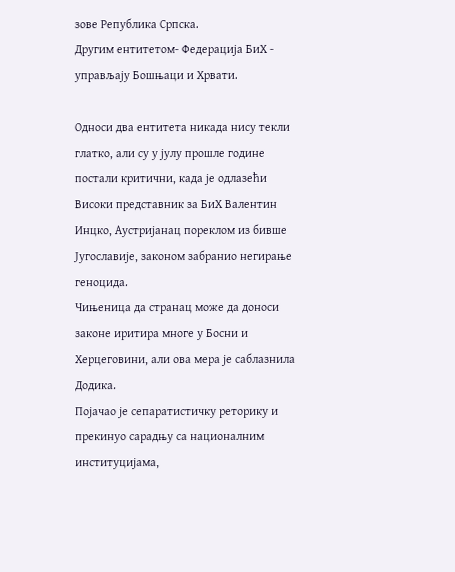зове Република Српска.
Другим ентитетом- Федерација БиХ - управљају Бошњаци и Хрвати.

Односи два ентитета никада нису текли глатко, али су у јулу прошле године постали критични, када је одлазећи Високи представник за БиХ Валентин Инцко, Аустријанац пореклом из бивше Југославије, законом забранио негирање геноцида.
Чињеница да странац може да доноси законе иритира многе у Босни и Херцеговини, али ова мера је саблазнила Додика.
Појачао је сепаратистичку реторику и прекинуо сарадњу са националним институцијама,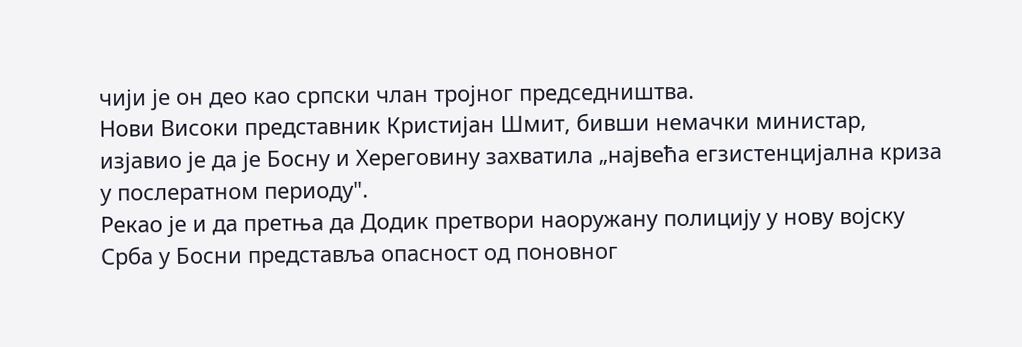чији је он део као српски члан тројног председништва.
Нови Високи представник Кристијан Шмит, бивши немачки министар, изјавио је да је Босну и Хереговину захватила „највећа егзистенцијална криза у послератном периоду".
Рекао је и да претња да Додик претвори наоружану полицију у нову војску Срба у Босни представља опасност од поновног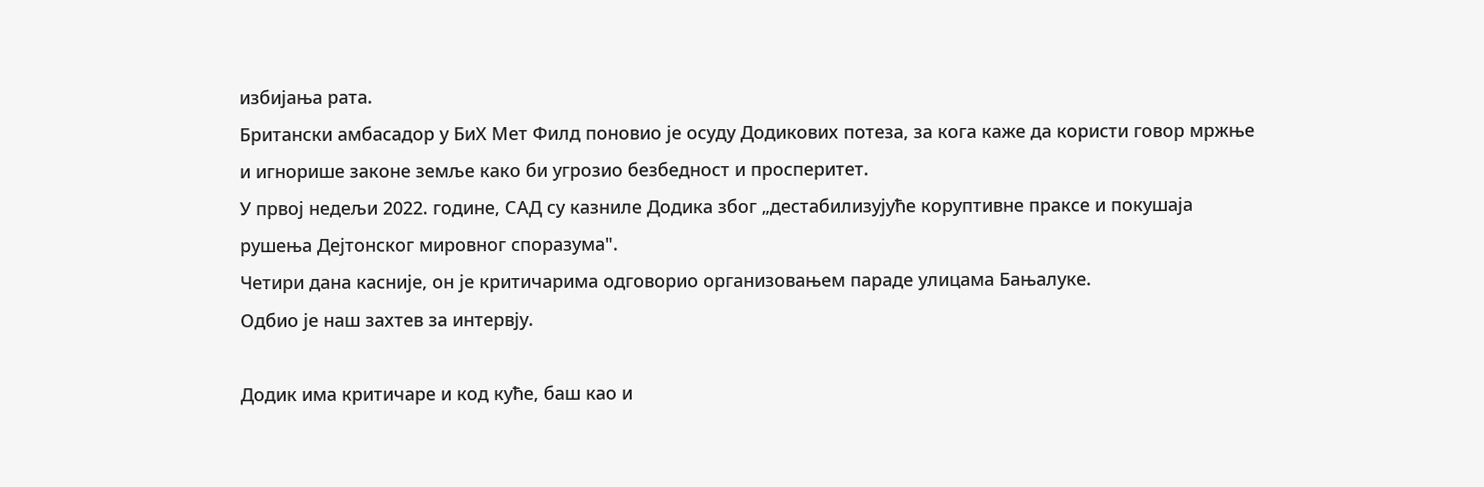избијања рата.
Британски амбасадор у БиХ Мет Филд поновио је осуду Додикових потеза, за кога каже да користи говор мржње и игнорише законе земље како би угрозио безбедност и просперитет.
У првој недељи 2022. године, САД су казниле Додика због „дестабилизујуће коруптивне праксе и покушаја рушења Дејтонског мировног споразума".
Четири дана касније, он је критичарима одговорио организовањем параде улицама Бањалуке.
Одбио је наш захтев за интервју.

Додик има критичаре и код куће, баш као и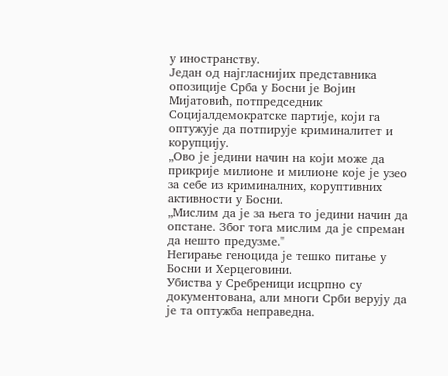у иностранству.
Један од најгласнијих представника опозиције Срба у Босни је Војин Мијатовић, потпредседник Социјалдемократске партије, који га оптужује да потпирује криминалитет и корупцију.
„Ово је једини начин на који може да прикрије милионе и милионе које је узео за себе из криминалних, коруптивних активности у Босни.
„Мислим да је за њега то једини начин да опстане. Због тога мислим да је спреман да нешто предузме."
Негирање геноцида је тешко питање у Босни и Херцеговини.
Убиства у Сребреници исцрпно су документована, али многи Срби верују да је та оптужба неправедна.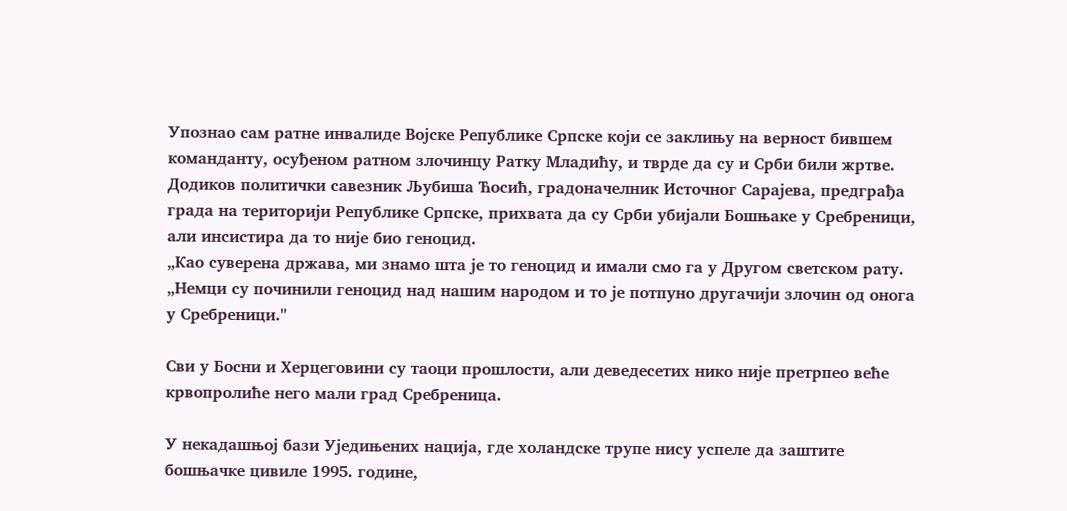Упознао сам ратне инвалиде Војске Републике Српске који се заклињу на верност бившем команданту, осуђеном ратном злочинцу Ратку Младићу, и тврде да су и Срби били жртве.
Додиков политички савезник Љубиша Ћосић, градоначелник Источног Сарајева, предграђа града на територији Републике Српске, прихвата да су Срби убијали Бошњаке у Сребреници, али инсистира да то није био геноцид.
„Као суверена држава, ми знамо шта је то геноцид и имали смо га у Другом светском рату.
„Немци су починили геноцид над нашим народом и то је потпуно другачији злочин од онога у Сребреници."

Сви у Босни и Херцеговини су таоци прошлости, али деведесетих нико није претрпео веће крвопролиће него мали град Сребреница.

У некадашњој бази Уједињених нација, где холандске трупе нису успеле да заштите бошњачке цивиле 1995. године,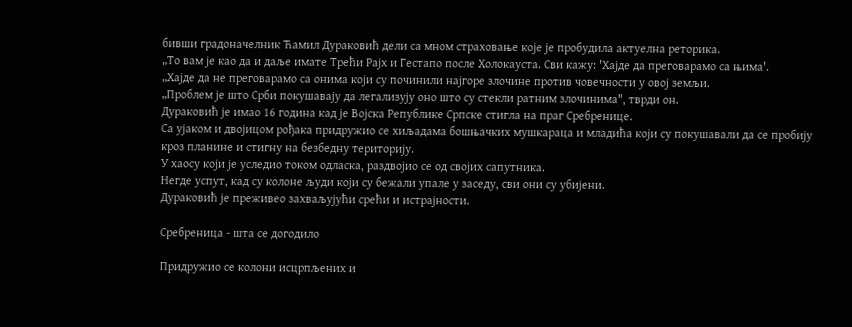бивши градоначелник Ћамил Дураковић дели са мном страховање које је пробудила актуелна реторика.
„То вам је као да и даље имате Трећи Рајх и Гестапо после Холокауста. Сви кажу: 'Хајде да преговарамо са њима'.
„Хајде да не преговарамо са онима који су починили најгоре злочине против човечности у овој земљи.
„Проблем је што Срби покушавају да легализују оно што су стекли ратним злочинима", тврди он.
Дураковић је имао 16 година кад је Војска Републике Српске стигла на праг Сребренице.
Са ујаком и двојицом рођака придружио се хиљадама бошњачких мушкараца и младића који су покушавали да се пробију кроз планине и стигну на безбедну територију.
У хаосу који је уследио током одласка, раздвојио се од својих сапутника.
Негде успут, кад су колоне људи који су бежали упале у заседу, сви они су убијени.
Дураковић је преживео захваљујући срећи и истрајности.

Сребреница - шта се догодило

Придружио се колони исцрпљених и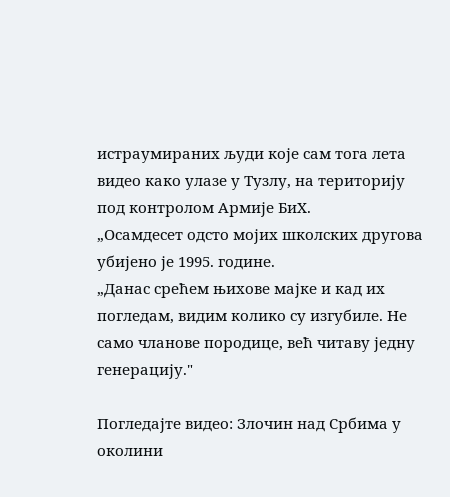истраумираних људи које сам тога лета видео како улазе у Тузлу, на територију под контролом Армије БиХ.
„Осамдесет одсто мојих школских другова убијено је 1995. године.
„Данас срећем њихове мајке и кад их погледам, видим колико су изгубиле. Не само чланове породице, већ читаву једну генерацију."

Погледајте видео: Злочин над Србима у околини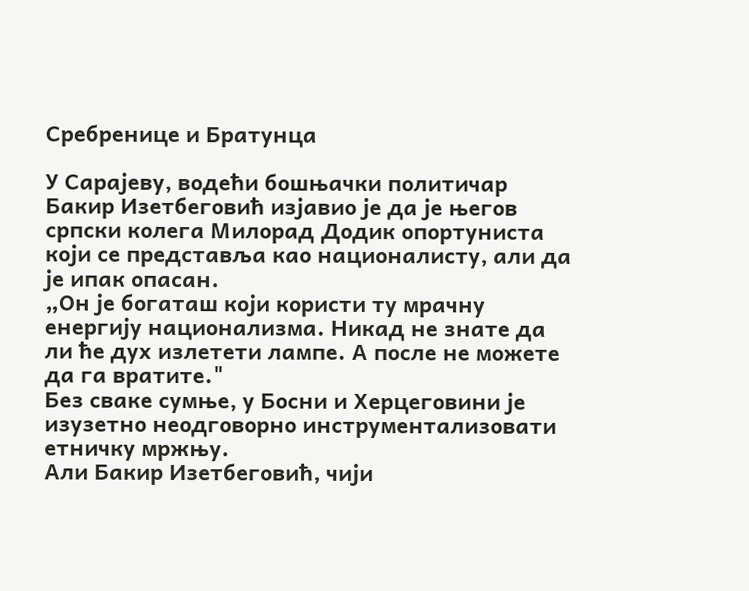Сребренице и Братунца

У Сарајеву, водећи бошњачки политичар Бакир Изетбеговић изјавио је да је његов српски колега Милорад Додик опортуниста који се представља као националисту, али да је ипак опасан.
„Он је богаташ који користи ту мрачну енергију национализма. Никад не знате да ли ће дух излетети лампе. А после не можете да га вратите."
Без сваке сумње, у Босни и Херцеговини је изузетно неодговорно инструментализовати етничку мржњу.
Али Бакир Изетбеговић, чији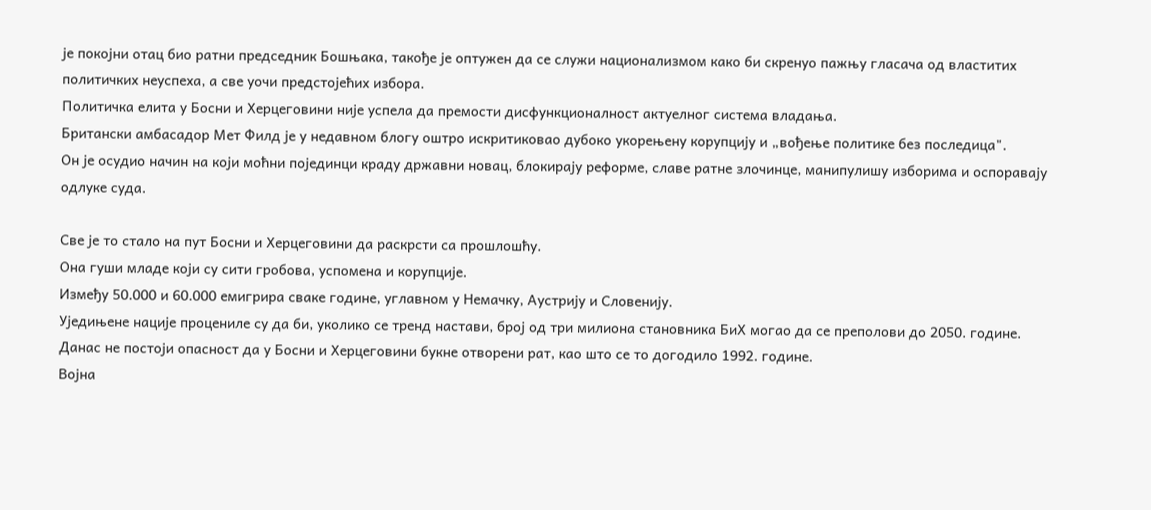је покојни отац био ратни председник Бошњака, такође је оптужен да се служи национализмом како би скренуо пажњу гласача од властитих политичких неуспеха, а све уочи предстојећих избора.
Политичка елита у Босни и Херцеговини није успела да премости дисфункционалност актуелног система владања.
Британски амбасадор Мет Филд је у недавном блогу оштро искритиковао дубоко укорењену корупцију и „вођење политике без последица".
Он је осудио начин на који моћни појединци краду државни новац, блокирају реформе, славе ратне злочинце, манипулишу изборима и оспоравају одлуке суда.

Све је то стало на пут Босни и Херцеговини да раскрсти са прошлошћу.
Она гуши младе који су сити гробова, успомена и корупције.
Између 50.000 и 60.000 емигрира сваке године, углавном у Немачку, Аустрију и Словенију.
Уједињене нације процениле су да би, уколико се тренд настави, број од три милиона становника БиХ могао да се преполови до 2050. године.
Данас не постоји опасност да у Босни и Херцеговини букне отворени рат, као што се то догодило 1992. године.
Војна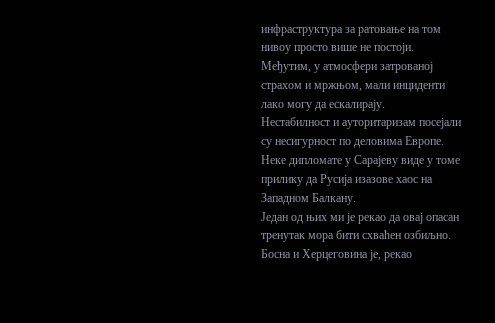инфраструктура за ратовање на том нивоу просто више не постоји.
Међутим, у атмосфери затрованој страхом и мржњом, мали инциденти лако могу да ескалирају.
Нестабилност и ауторитаризам посејали су несигурност по деловима Европе.
Неке дипломате у Сарајеву виде у томе прилику да Русија изазове хаос на Западном Балкану.
Један од њих ми је рекао да овај опасан тренутак мора бити схваћен озбиљно.
Босна и Херцеговина је, рекао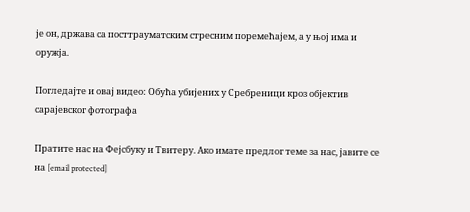је он, држава са посттрауматским стресним поремећајем, а у њој има и оружја.

Погледајте и овај видео: Обућа убијених у Сребреници кроз објектив сарајевског фотографа

Пратите нас на Фејсбуку и Твитеру. Ако имате предлог теме за нас, јавите се на [email protected]